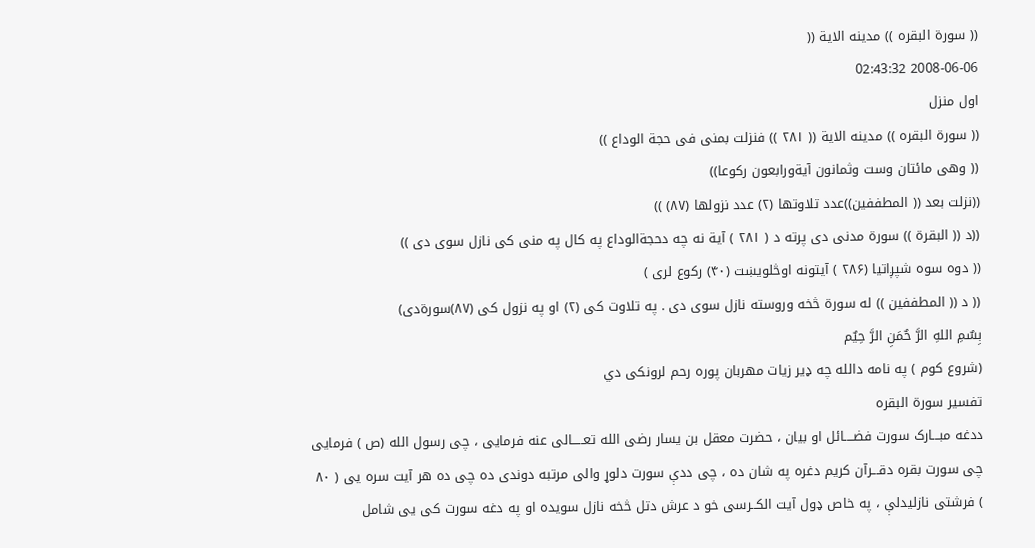(( سورة البقره )) مدینه الایة ((
2008-06-06 02:43:32
اول منزل
(( سورة البقره )) مدینه الایة (( ۲۸۱ )) فنزلت بمنی فی حجة الوداع ))
(( وهی مائتان وست وثمانون آیةورابعون رکوعا))
((نزلت بعد (( المطففین))عدد تلاوتها (۲) عدد نزولها (۸۷) ))
((د (( البقرة )) سورة مدنی دی پرته د ( ۲۸۱ ) آیة نه چه دحجةالوداع په کال په منی کی نازل سوی دی ))
(( دوه سوه شپږاتیا (۲۸۶ ) آیتونه اوڅلویښت (۴۰) رکوع لری )
(( د (( المطففین )) له سورة څخه وروسته نازل سوی دی . په تلاوت کی (۲) او په نزول کی (۸۷)سورةدی)
بِسٌمِ اللهِ الرَّ حٌمَنِ الرَّ حِيٌم
(شروع کوم ) په نامه دالله چه ډیر زیات مهربان پوره رحم لرونکی دي
تفسیر سورة البقره
ددغه مبـــارک سورت فضــــائل او بیان ، حضرت معقل بن یسار رضی الله تعـــــالی عنه فرمایی ، چی رسول الله (ص ) فرمایی چی سورت بقره دقـــرآن کریم دغره په شان ده ، چی ددې سورت دلوړ والی مرتبه دوندی ده چی ده هر آیت سره یی ( ۸۰ ) فرشتی نازلیدلې ، په خاص ډول آیت الکــرسی خو د عرش دتل څخه نازل سویده او په دغه سورت کی یی شامل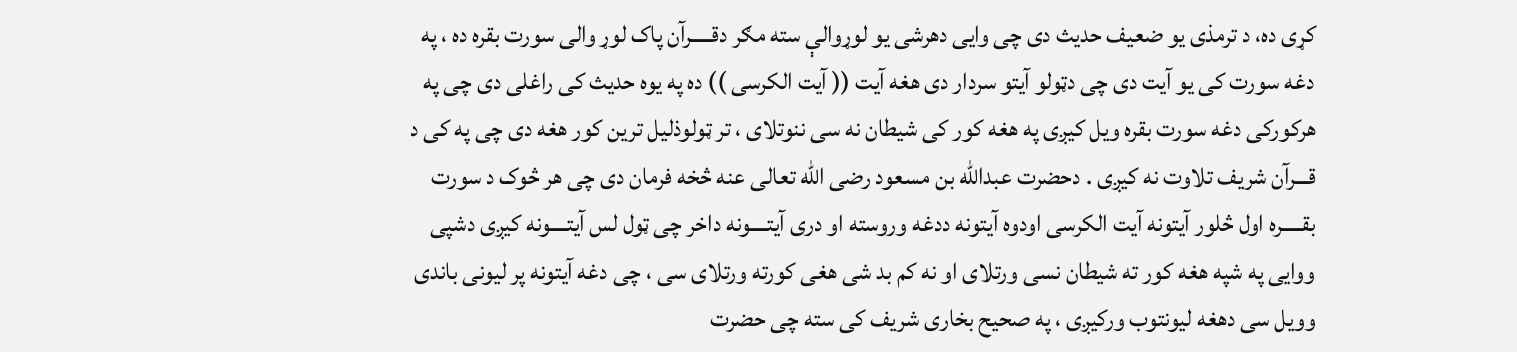کړی ده، د ترمذی یو ضعیف حدیث دی چی وایی دهرشی یو لوړوالې سته مګر دقـــــرآن پاک لوړ والی سورت بقره ده ، په دغه سورت کی یو آیت دی چی دټولو آیتو سردار دی هغه آیت (( آیت الکرسی )) ده په یوه حدیث کی راغلی دی چی په هرکورکی دغه سورت بقره ویل کیږی په هغه کور کی شیطان نه سی ننوتلای ، تر ټولوذلیل ترین کور هغه دی چی په کی د قـــرآن شریف تلاوت نه کیږی . دحضرت عبدالله بن مسعود رضی الله تعالی عنه څخه فرمان دی چی هر څوک د سورت بقـــــره اول څلور آیتونه آیت الکرسی اودوه آیتونه ددغه وروسته او دری آیتــــونه داخر چی ټول لس آیتــــونه کیږی دشپی ووایی په شپه هغه کور ته شیطان نسی ورتلای او نه کم بد شی هغی کورته ورتلای سی ، چی دغه آیتونه پر لیونی باندی وویل سی دهغه لیونتوب ورکیږی ، په صحیح بخاری شریف کی سته چی حضرت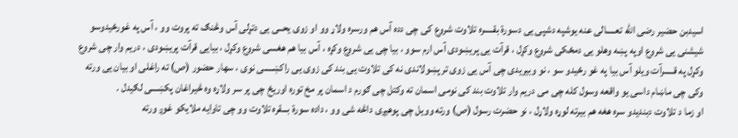اسیدبن حضیر رضی الله تعـــــالی عنه یوشپه دشپی یی دسورة بقـــــره تلاوت شروع کی چی دده آس هم ورسره ولاړ وو او زوی یحــی یی دتړلی آس وڅنګ ته پروت وو ، آس په غورځیدوسو شیشنی یی شروع اوپه پښه وهلو یی دمځکی شروع وکړل ، قرآت یی پریښودی آس ارم سوو ، بیا چی یی شروع وکړه ، آس بیا هم هغسی شروع وکړل ، بیایی قرآت پریښودی ، دریم وار چی شروع وکړل په قـــــرآت ویلو آس بیا په غو رځیدو سو ، نو وبیریدی چی آس یی زوی تر پښولاندی نه کی تلاوت یی بند کی زوی یی راکښـــــی نوی ، سهار حضور (ص) ته راغلی او بیان یی ورته وکی چی ماښام داسی یو واقعه وسول کله چی می دریم وار تلاوت بند کی نومی اسمان ته وکتل چی ګورم د اسمان پر مخ توره اوریځ چی پر سر ولاړه وه څیراغان پکښـــی لګیدل .
او زما د تلاوت دبندیدو سره هغه هم بیرته لوړه ولاړل ، نو حضرت رسول (ص) ورته وویل چی پوهیږی داڅه شی وو ، داده سورة بـــقره تلاوت وو چی تاوایه ملایکو غوږ ورته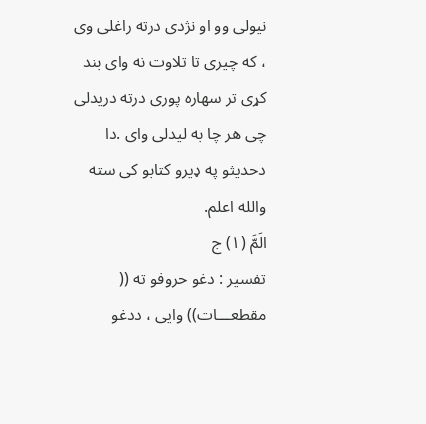نیولی وو او نژدی درته راغلی وی ، که چیری تا تلاوت نه وای بند کړی تر سهاره پوری درته دریدلی چی هر چا به لیدلی وای .دا دحدیثو په ډیرو کتابو کی سته والله اعلم.
الَمَّ (۱) ج
تفسیر : دغو حروفو ته (( مقطعـــات)) وایی ، ددغو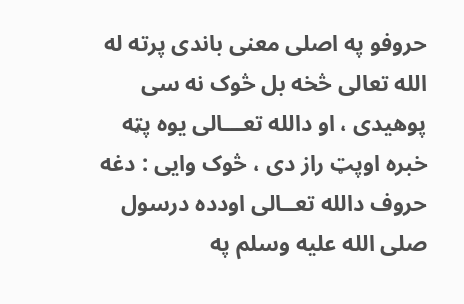حروفو په اصلی معنی باندی پرته له الله تعالی څخه بل څوک نه سی پوهیدی ، او دالله تعـــالی یوه پټه خبره اوپټ راز دی ، څوک وایی : دغه حروف دالله تعــالی اودده درسول صلی الله علیه وسلم په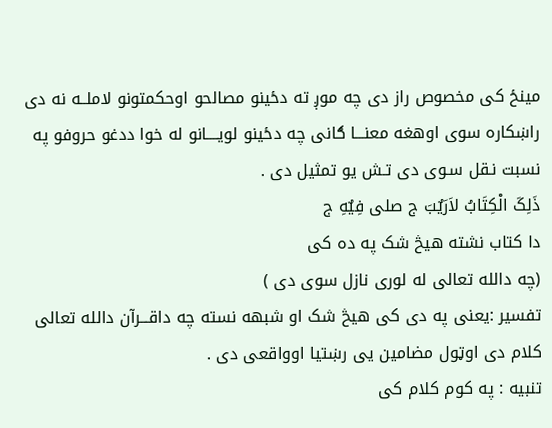مینځ کی مخصوص راز دی چه موږ ته دځینو مصالحو اوحکمتونو لاملــه نه دی راښکاره سوی اوهغه معنـــا ګانی چه دځینو لویــــانو له خوا ددغو حروفو په نسبت نـقل سـوی دی تـش یو تمثیل دی .
ذَلِکَ الْکِتَابُ لاَرَيٌبَ ج صلی فِيٌهِ ج
دا کتاب نشته هیڅ شک په ده کی
(چه دالله تعالی له لوری نازل سوی دی )
تفسیر :یعنی په دی کی هیڅ شک او شبهه نسته چه داقـــرآن دالله تعالی کلام دی اوټول مضامین یی رښتیا اوواقعی دی .
تنبیه : په کوم کلام کی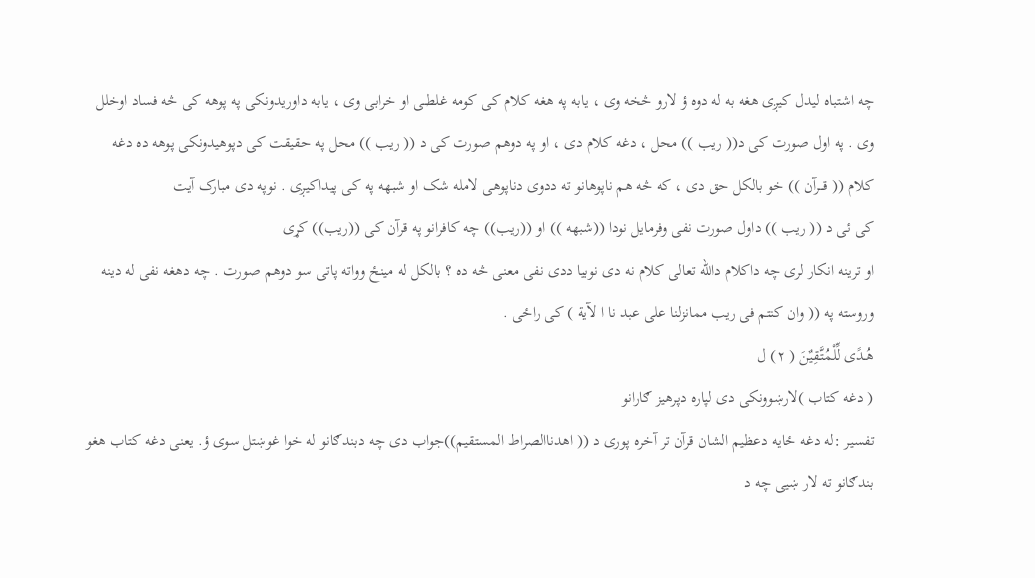چه اشتباه لیدل کیږی هغه به له دوه ؤ لارو څخه وی ، یابه په هغه کلام کی کومه غلطــی او خرابی وی ، یابه داوریدونکی په پوهه کی څه فساد اوخلل وی . په اول صورت کی د(( ریب )) محل ، دغه کلام دی ، او په دوهم صورت کی د (( ریب )) محل په حقیقت کی دپوهیدونکی پوهه ده دغه کلام (( قـــرآن )) خو بالکل حق دی ، که څه هم ناپوهانو ته ددوی دناپوهی لامله شک او شبهه په کی پیداکیږی . نوپه دی مبارک آیت
کی ئی د (( ریب )) داول صورت نفی وفرمایل نودا ((شبهه )) او ((ریب)) چه کافرانو په قرآن کی ((ریب)) کړی
او ترینه انکار لری چه داکلام دالله تعالی کلام نه دی نوبیا ددی نفی معنی څه ده ؟ بالکل له مینځ وواته پاتی سو دوهم صورت . چه دهغه نفی له دینه وروسته په (( وان کنتم فی ریب ممانزلنا علی عبد نا ا لآیة ) کی راځی .
هُـدًی لِّلْمُتَّـقِیٌنَ ( ۲) ل
( دغه کتاب )لارښوونکی دی لپاره دپرهیز ګارانو
تفسیر :له دغه ځایه دعظیم الشان قرآن تر آخره پوری د (( اهدناالصراط المستقیم))جواب دی چه دبندګانو له خوا غوښتل سوی ؤ. یعنی دغه کتاب هغو بندګانو ته لار ښیی چه د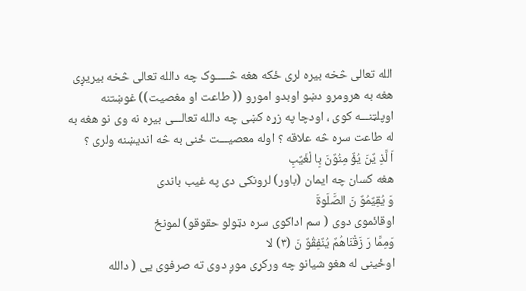الله تعالی څخه بیره لری ځکه هغه څـــــوک چه دالله تعالی څخه بیریږی هغه به هرومرو دښو اوبدو امورو (( طاعت او مغصیت)) غوښتنه اوپلټنـــه کوی ، اودچا په زړه کښی چه دالله تعالـــی بیره نه وی نو هغه به له طاعت سره څه علاقه ؟ اوله معصیـــت ځنی به څه اندیښنه ولری ؟
اَ لَّذِ يٌنَ يُؤٌ مِنُوٌنَ بِا لْغَيٌبِ
هغه کسان چه ایمان (باور) لرونکی دی په غیب باندی
وَ يُقِيٌمُوٌ نَ الصَّلَوةَ
اوقائموی دوی ( سم اداکوی سره دټولو حقوقو) لمونځ
وَمِمَّا رَ زَقْنَاهُمٌ يُنٌفِقُوٌ نَ (۳) لا
اوځينی له هغو شیانو چه ورکړی موږ دوی ته صرفوی یی ( دالله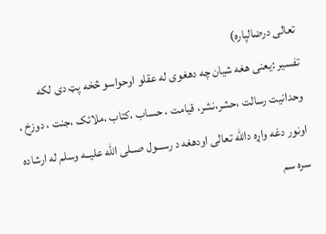تعالی درضالپاره)
تفسیر :یعنی هغه شیان چه دهغوی له عقلو اوحواسو څخه پټ دی لکه وحدانیت رسالت ،حشر،نشر، قیامت ، حساب ،کتاب ،ملائک ،جنت ، دوزخ ، اونور دغه واړه دالله تعالی اودهغه د رســـول صــلی الله علیــه وسلم له ارشاده سره سم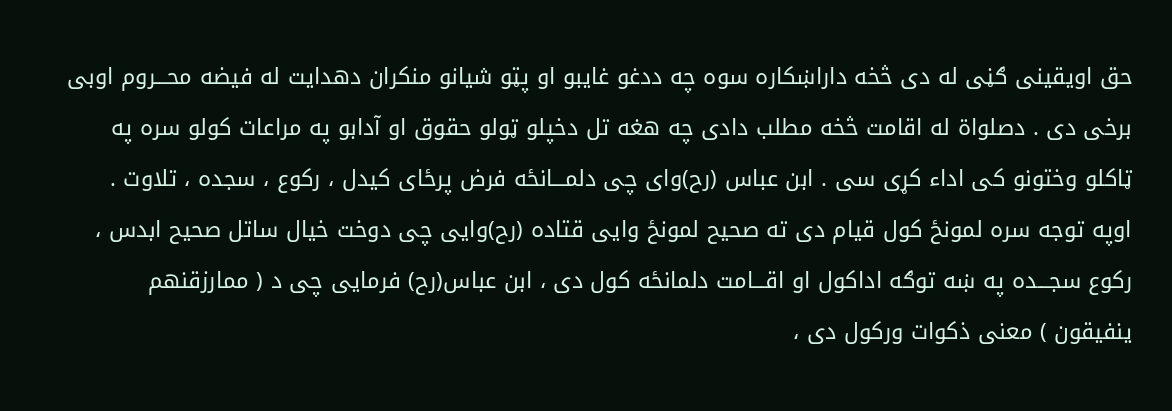حق اویقینی ګڼی له دی څخه داراښکاره سوه چه ددغو غایبو او پټو شیانو منکران دهدایت له فیضه محـــروم اوبی برخی دی . دصلواة له اقامت څخه مطلب دادی چه هغه تل دخپلو ټولو حقوق او آدابو په مراعات کولو سره په ټاکلو وختونو کی اداء کړی سی . ابن عباس (رح)وای چی دلمـــانځه فرض پرځای کیدل ، رکوع ، سجده ، تلاوت . اوپه توجه سره لمونځ کول قیام دی ته صحیح لمونځ وایی قتاده (رح)وایی چی دوخت خیال ساتل صحیح ابدس ، رکوع سجـــده په ښه توګه اداکول او اقـــامت دلمانځه کول دی ، ابن عباس(رح) فرمایی چی د ( ممارزقنهم ینفیقون ) معنی ذکوات ورکول دی ،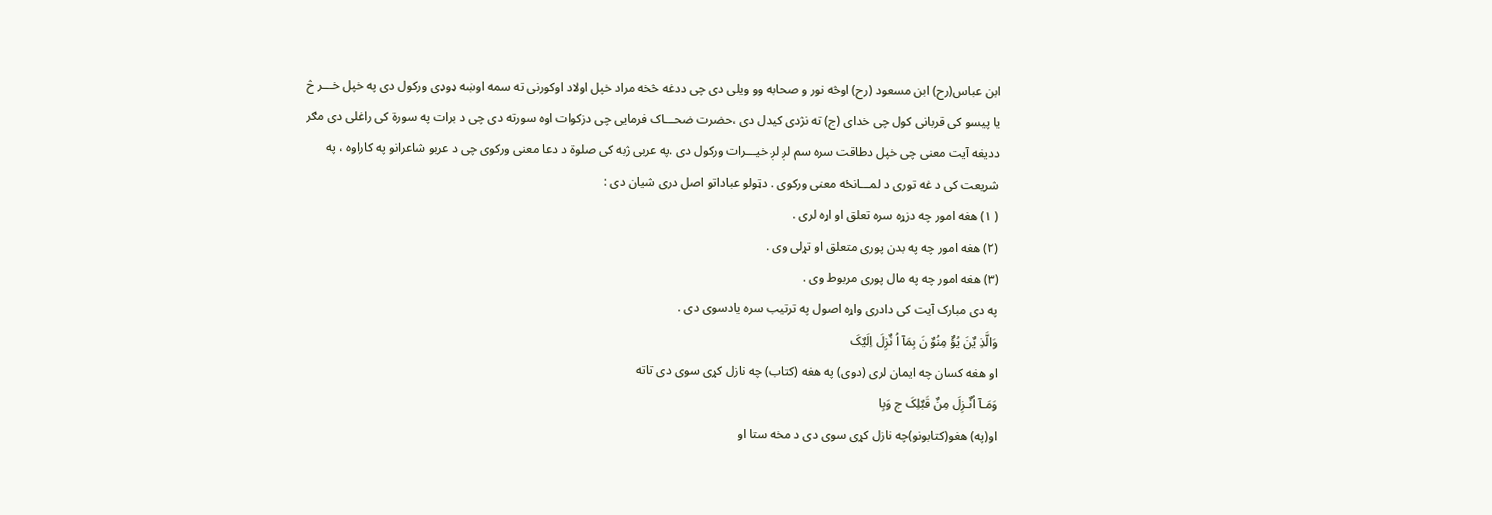ابن عباس(رح) ابن مسعود (رح) اوڅه نور و صحابه وو ویلی دی چی ددغه څخه مراد خپل اولاد اوکورنی ته سمه اوښه ډوډی ورکول دی په خپل خـــر څ یا پیسو کی قربانی کول چی خدای (ج) ته نژدی کیدل دی ،حضرت ضحـــاک فرمایی چی دزکوات اوه سورته دی چی د برات په سورة کی راغلی دی مګر ددیغه آیت معنی چی خپل دطاقت سره سم لږ لږ خیـــرات ورکول دی .په عربی ژبه کی صلوة د دعا معنی ورکوی چی د عربو شاعرانو په کاراوه ، په شریعت کی د غه توری د لمـــانځه معنی ورکوی . دټولو عباداتو اصل دری شیان دی :
( ۱) هغه امور چه دزړه سره تعلق او اړه لری .
(۲) هغه امور چه په بدن پوری متعلق او تړلی وی .
(۳) هغه امور چه په مال پوری مربوط وی .
په دی مبارک آیت کی دادری واړه اصول په ترتیب سره یادسوی دی .
وَالَّذِ يٌنَ يُؤٌ مِنُوٌ نَ بِمَآ اُ نٌزِلَ اِلَیٌکَ
او هغه کسان چه ایمان لری (دوی) په هغه (کتاب) چه نازل کړی سوی دی تاته
وَمَـآ اُنٌـزِلَ مِنٌ قَبٌلِکَ ج وَبِا
او(په) هغو(کتابونو)چه نازل کړی سوی دی د مخه ستا او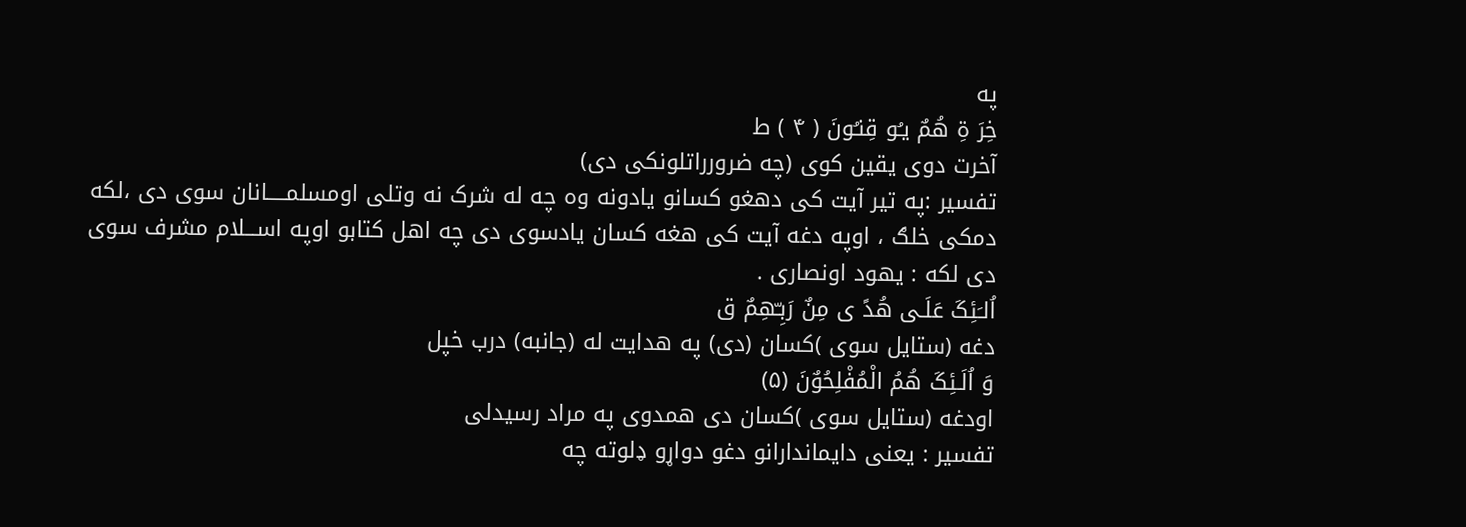په
خِرَ ةِ هُمٌ يـُو قِنـُونَ ( ۴ ) ط
آخرت دوی یقین کوی (چه ضرورراتلونکی دی)
تفسیر :په تیر آیت کی دهغو کسانو یادونه وه چه له شرک نه وتلی اومسلمـــــانان سوی دی ،لکه دمکی خلګ ، اوپه دغه آیت کی هغه کسان یادسوی دی چه اهل کتابو اوپه اســـلام مشرف سوی دی لکه : یهود اونصاری .
اُلـَئِکَ عَلَـی هُدً ی مِنٌ رَبِـّهِمٌ ق
دغه (ستایل سوی )کسان (دی) په هدایت له (جانبه) درب خپل
وَ اُلَـئِکَ هُمُ الْمُفْلِحُوٌنَ (۵)
اودغه (ستایل سوی )کسان دی همدوی په مراد رسیدلی
تفسیر : یعنی دایماندارانو دغو دواړو ډلوته چه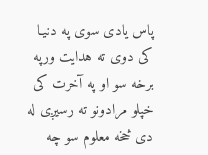پاس یادی سوی په دنیـا کی دوی ته هدایت ورپه برخه سو او په آخرت کی خپلو مرادونو ته رسیږی له دی څخه معلوم سو چه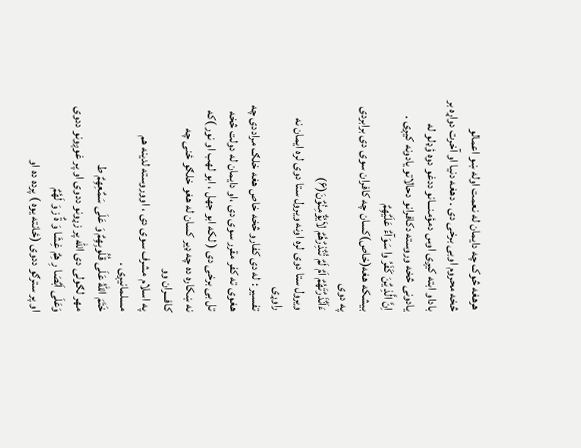هرهغه څوک چه دایمان له نعمت اوله ښو اعمالو
څخه محروم اوبی برخی دی . دهغه دنیا او آخرت دواړه بر باداو ابته کیږی اوس دمؤمنـــانو ددغو دوه ؤډلو له یادونی څخه وروسته دکافرانو دحالاتو یادونه کیږی .
اِنَّ الَّذِ يٌنَ کَفَرُ وا سَوَآءٌ عَلَيٌهِمٌ
بیشکه هغه(خاص)کسان چه کافران سوی دی برابردی په دوی
ءَاَنٌذَرٌتَهُمٌ اَمٌ لَمٌ تُنٌذِرٌهُمٌ لاَيُؤٌمِنُوٌنَ(۶)
ویرول ستا دوی لره اونه ویرول ستا دوی لره ایمان نه راوړی
تفسیر : له دی کفارو څخه خاص هغه خلګ مراددی چه هغوی ته کفر مقرر سوی دی ،او دایمان له دولت څخه تل بی برخی دی ( لکه ابو جهل ، ابو لهب او نور )که نه ښکاره ده چه ډیر کسان له هغو خلګو ځنی چه کافـــران وو
په اسلام مشرف سوی دی ، اووروسته لدینه هم مسلمانیږی .
خَتَمَ اللهُ عَلَی قُلُوبِهِمٌ وَ عَلَی سَمٌعِهِمٌ ط
مهر لګولی دی الله پر زړونو ددوی او پر غوږونو ددوی
وَعَلَی اَبٌصَا رِ هِمٌ غِشَا وَ ةٌ ز وَ لَهُمٌ
او پر سترګو ددوی (ځانته یوه ) پرده ده او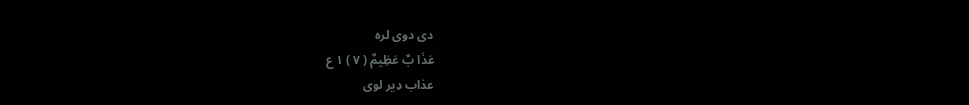دی دوی لره
عَذَا بٌ عَظِيمٌ ( ۷ ) ۱ ع
عذاب ډیر لوی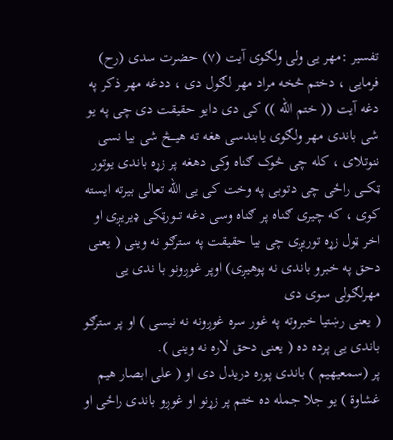تفسیر :مهر یی ولی ولګوی آیت (۷) حضرت سدی (رح) فرمایی ، دختم څخه مراد مهر لګول دی ، ددغه مهر ذکر په دغه آیت (( ختم الله )) کی دی دایو حقیقت دی چی په یو شی باندی مهر ولګوی یابندسی هغه ته هیـــڅ شی بیا نسی ننوتلای ، کله چی څوک ګناه وکی دهغه پر زړه باندی یوتور ټکـــی راځی چی دتوبی په وخت کی یی الله تعالی بیرته ایسته کوی ، که چیری ګناه پر ګناه وسی دغه تـــورټکی ډیریږی او اخر ټول زړه توریږی چی بیا حقیقت په سترګو نه وینی ( یعنی دحق په خبرو باندی نه پوهیږی) اوپر غوږونو با ندی یی مهرلګولی سوی دی
( یعنی رښتیا خبروته په غور سره غوږونه نه نیسی ) او پر سترګو باندی یی پرده ده ( یعنی دحق لاره نه وینی ).
پر (سمعیهیم ) باندی پوره دریدل دی او ( علی ابصار هیم غشاوة ) یو جلا جمله ده ختم پر زړنو او غوږو باندی راځی او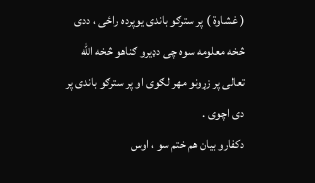( غشاوة ) پر سترګو باندی یوپرده راځی ، ددی څخه معلومه سوه چی دډیرو ګناهو څخه الله تعالی پر زړونو مهر لګوی او پر سترګو باندی پر دی اچوی .
دکفارو بیان هم ختم سو ، اوس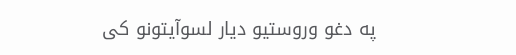په دغو وروستیو دیار لسوآیتونو کی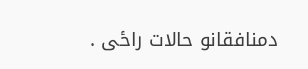دمنافقانو حالات راځی .